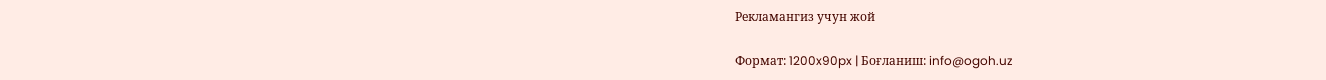Рекламангиз учун жой

Формат: 1200x90px | Боғланиш: info@ogoh.uz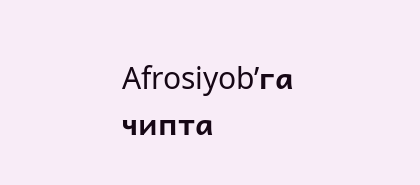Afrosiyob’га чипта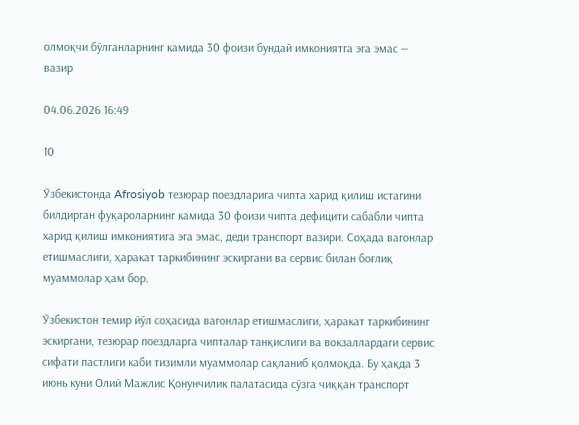олмоқчи бўлганларнинг камида 30 фоизи бундай имкониятга эга эмас — вазир

04.06.2026 16:49

10

Ўзбекистонда Afrosiyob тезюрар поездларига чипта харид қилиш истагини билдирган фуқароларнинг камида 30 фоизи чипта дефицити сабабли чипта харид қилиш имкониятига эга эмас, деди транспорт вазири. Соҳада вагонлар етишмаслиги, ҳаракат таркибининг эскиргани ва сервис билан боғлиқ муаммолар ҳам бор.

Ўзбекистон темир йўл соҳасида вагонлар етишмаслиги, ҳаракат таркибининг эскиргани, тезюрар поездларга чипталар танқислиги ва вокзаллардаги сервис сифати пастлиги каби тизимли муаммолар сақланиб қолмоқда. Бу ҳақда 3 июнь куни Олий Мажлис Қонунчилик палатасида сўзга чиққан транспорт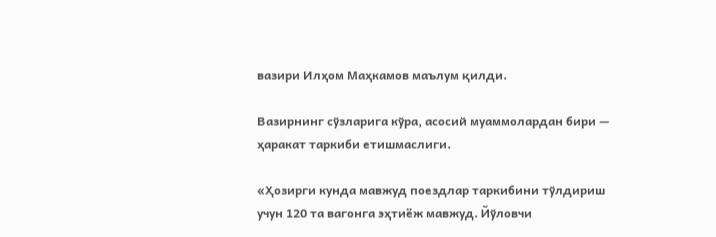вазири Илҳом Маҳкамов маълум қилди.

Вазирнинг сўзларига кўра, асосий муаммолардан бири — ҳаракат таркиби етишмаслиги.

«Ҳозирги кунда мавжуд поездлар таркибини тўлдириш учун 120 та вагонга эҳтиёж мавжуд. Йўловчи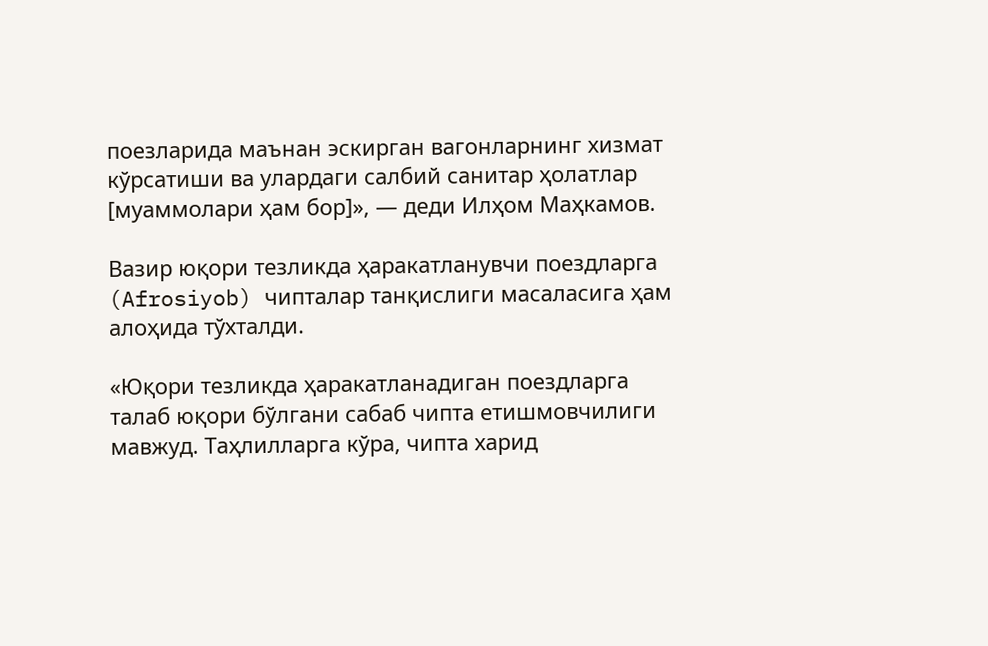поезларида маънан эскирган вагонларнинг хизмат кўрсатиши ва улардаги салбий санитар ҳолатлар [муаммолари ҳам бор]», — деди Илҳом Маҳкамов.

Вазир юқори тезликда ҳаракатланувчи поездларга (Afrosiyob) чипталар танқислиги масаласига ҳам алоҳида тўхталди.

«Юқори тезликда ҳаракатланадиган поездларга талаб юқори бўлгани сабаб чипта етишмовчилиги мавжуд. Таҳлилларга кўра, чипта харид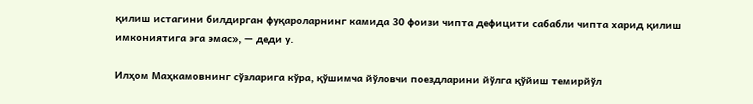қилиш истагини билдирган фуқароларнинг камида 30 фоизи чипта дефицити сабабли чипта харид қилиш имкониятига эга эмас», — деди у.

Илҳом Маҳкамовнинг сўзларига кўра, қўшимча йўловчи поездларини йўлга қўйиш темирйўл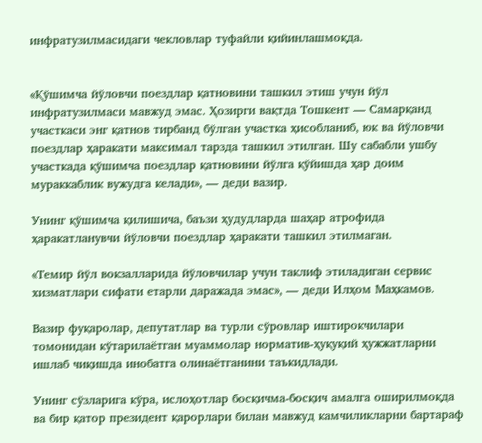инфратузилмасидаги чекловлар туфайли қийинлашмоқда.


«Қўшимча йўловчи поездлар қатновини ташкил этиш учун йўл инфратузилмаси мавжуд эмас. Ҳозирги вақтда Тошкент — Самарқанд участкаси энг қатнов тирбанд бўлган участка ҳисобланиб, юк ва йўловчи поездлар ҳаракати максимал тарзда ташкил этилган. Шу сабабли ушбу участкада қўшимча поездлар қатновини йўлга қўйишда ҳар доим мураккаблик вужудга келади», — деди вазир.

Унинг қўшимча қилишича, баъзи ҳудудларда шаҳар атрофида ҳаракатланувчи йўловчи поездлар ҳаракати ташкил этилмаган.

«Темир йўл вокзалларида йўловчилар учун таклиф этиладиган сервис хизматлари сифати етарли даражада эмас», — деди Илҳом Маҳкамов.

Вазир фуқаролар, депутатлар ва турли сўровлар иштирокчилари томонидан кўтарилаётган муаммолар норматив-ҳуқуқий ҳужжатларни ишлаб чиқишда инобатга олинаётганини таъкидлади.

Унинг сўзларига кўра, ислоҳотлар босқичма-босқич амалга оширилмоқда ва бир қатор президент қарорлари билан мавжуд камчиликларни бартараф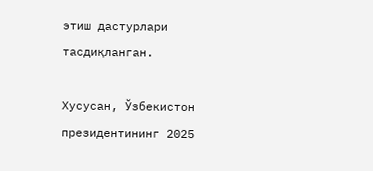этиш дастурлари тасдиқланган.

Хусусан, Ўзбекистон президентининг 2025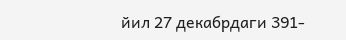йил 27 декабрдаги 391-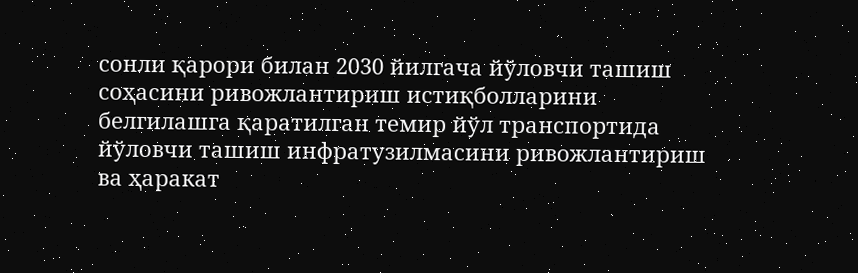сонли қарори билан 2030 йилгача йўловчи ташиш соҳасини ривожлантириш истиқболларини белгилашга қаратилган темир йўл транспортида йўловчи ташиш инфратузилмасини ривожлантириш ва ҳаракат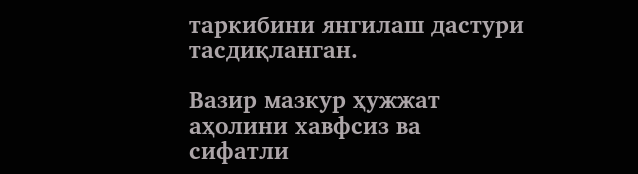таркибини янгилаш дастури тасдиқланган.

Вазир мазкур ҳужжат аҳолини хавфсиз ва сифатли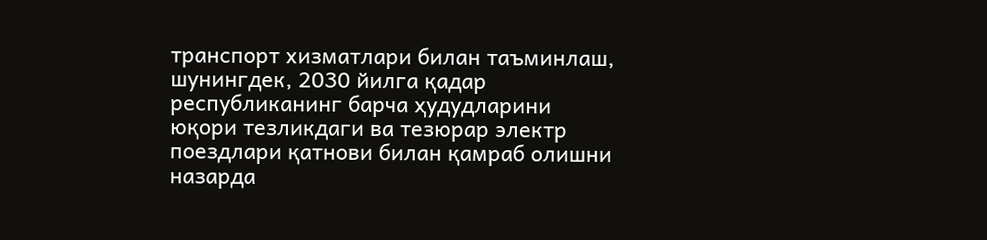транспорт хизматлари билан таъминлаш, шунингдек, 2030 йилга қадар республиканинг барча ҳудудларини юқори тезликдаги ва тезюрар электр поездлари қатнови билан қамраб олишни назарда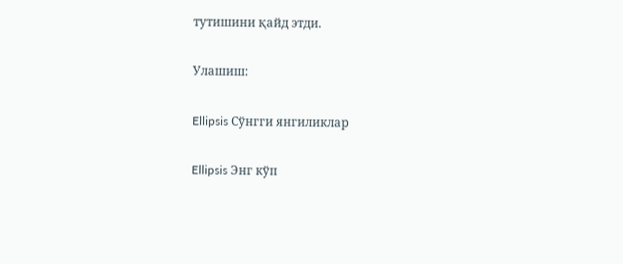тутишини қайд этди.

Улашиш:

Ellipsis Сўнгги янгиликлар

Ellipsis Энг кўп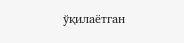ўқилаётган